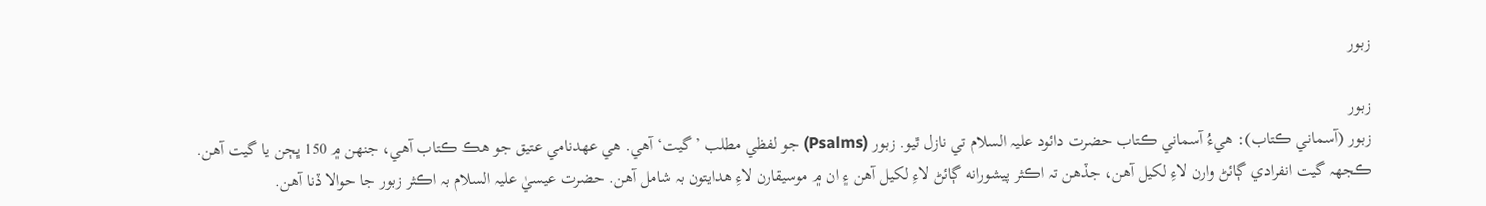زبور

زبور
زبور (آسماني ڪتاب): هيءُ آسماني ڪتاب حضرت دائود عليہ السلام تي نازل ٿيو. زبور (Psalms) جو لفظي مطلب ’گيت‘ آهي. هي عهدنامي عتيق جو هڪ ڪتاب آهي، جنهن ۾ 150 ڀڄن يا گيت آهن. ڪجهہ گيت انفرادي ڳائڻ وارن لاءِ لکيل آهن، جڏهن تہ اڪثر پيشورانه ڳائڻ لاءِ لکيل آهن ۽ ان ۾ موسيقارن لاءِ هدايتون بہ شامل آهن. حضرت عيسيٰ عليہ السلام بہ اڪثر زبور جا حوالا ڏنا آهن.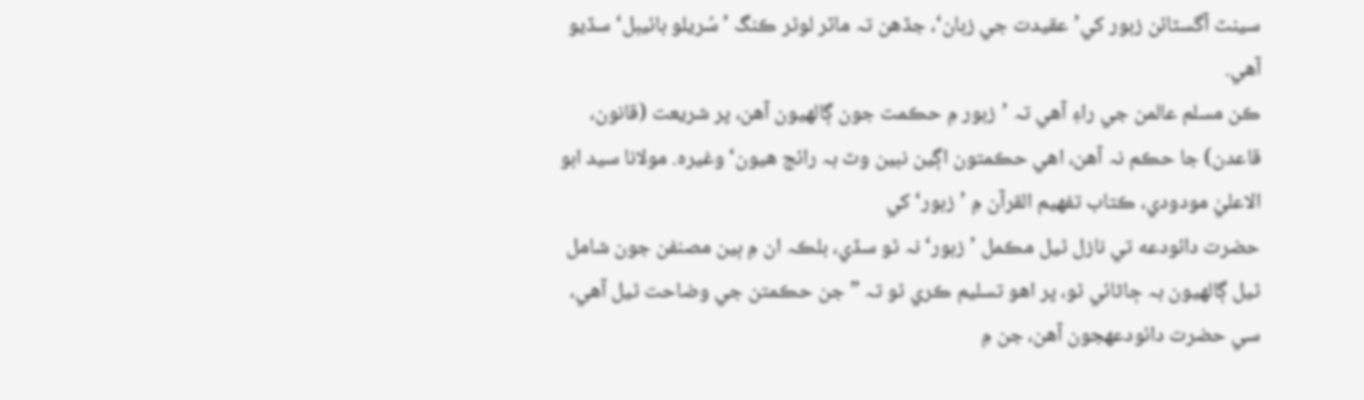سينٽ آگسٽائن زبور کي’عقيدت جي زبان‘، جڏهن تہ ماٽر لوٿر ڪنگ ’سُريلو بائيبل‘ سڏيو آهي.
ڪن مسلم عالمن جي راءِ آهي تہ ’زبور ۾ حڪمت جون ڳالهيون آهن، پر شريعت (قانون، قاعدن) جا حڪم نہ آهن، اهي حڪمتون اڳين نبين وٽ بہ رائج هيون‘ وغيرہ. مولانا سيد ابو الاعليٰ مودودي، ڪتاب تفهيم القرآن ۾ ’زبور‘ کي
حضرت دائودعه تي نازل ٿيل مڪمل ’زبور‘ نہ ٿو سڏي، بلڪہ ان ۾ ٻين مصنفن جون شامل ٿيل ڳالهيون بہ ڄاڻائي ٿو، پر اهو تسليم ڪري ٿو تہ ”جن حڪمتن جي وضاحت ٿيل آهي، سي حضرت دائودعهجون آهن، جن ۾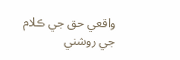واقعي حق جي ڪلام جي روشني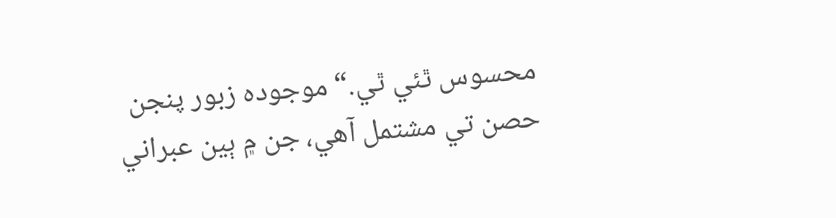محسوس ٿئي ٿي.“ موجودہ زبور پنجن حصن تي مشتمل آهي، جن ۾ ٻين عبراني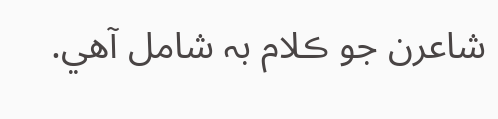شاعرن جو ڪلام بہ شامل آهي.